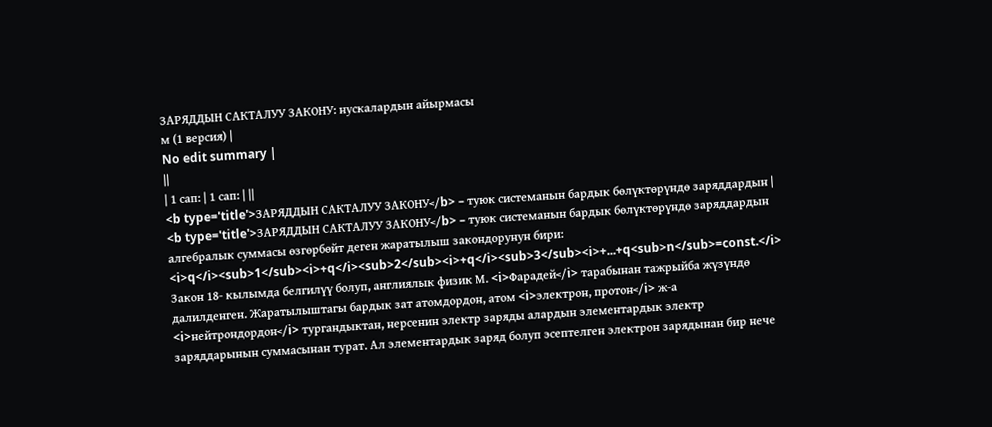ЗАРЯДДЫН САКТАЛУУ ЗАКОНУ: нускалардын айырмасы
м (1 версия) |
No edit summary |
||
| 1 сап: | 1 сап: | ||
<b type='title'>ЗАРЯДДЫН САКТАЛУУ ЗАКОНУ</b> – туюк системанын бардык бөлүктөрүндө заряддардын | <b type='title'>ЗАРЯДДЫН САКТАЛУУ ЗАКОНУ</b> – туюк системанын бардык бөлүктөрүндө заряддардын алгебралык суммасы өзгөрбөйт деген жаратылыш закондорунун бири: <i>q</i><sub>1</sub><i>+q</i><sub>2</sub><i>+q</i><sub>3</sub><i>+...+q<sub>n</sub>=const.</i> Закон 18- кылымда белгилүү болуп, англиялык физик М. <i>Фарадей</i> тарабынан тажрыйба жүзүндө далилденген. Жаратылыштагы бардык зат атомдордон, атом <i>электрон, протон</i> ж-а <i>нейтрондордон</i> тургандыктан, нерсенин электр заряды алардын элементардык электр заряддарынын суммасынан турат. Ал элементардык заряд болуп эсептелген электрон зарядынан бир нече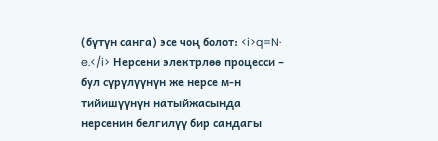(бүтүн санга) эсе чоң болот: <i>q=N· e.</i> Нерсени электрлөө процесси – бул сүрүлүүнүн же нерсе м-н тийишүүнүн натыйжасында нерсенин белгилүү бир сандагы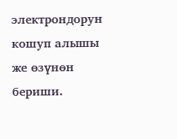электрондорун кошуп алышы же өзүнөн бериши.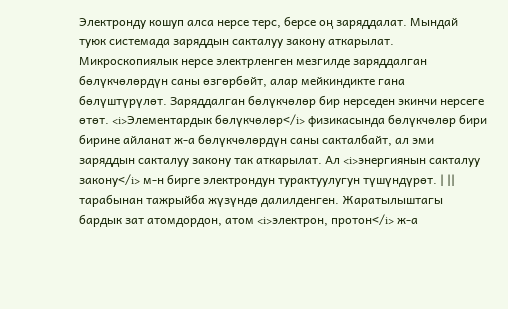Электронду кошуп алса нерсе терс, берсе оң заряддалат. Мындай туюк системада заряддын сакталуу закону аткарылат. Микроскопиялык нерсе электрленген мезгилде заряддалган бөлүкчөлөрдүн саны өзгөрбөйт, алар мейкиндикте гана бөлүштүрүлөт. Заряддалган бөлүкчөлөр бир нерседен экинчи нерсеге өтөт. <i>Элементардык бөлүкчөлөр</i> физикасында бөлүкчөлөр бири бирине айланат ж-а бөлүкчөлөрдүн саны сакталбайт, ал эми заряддын сакталуу закону так аткарылат. Ал <i>энергиянын сакталуу закону</i> м-н бирге электрондун турактуулугун түшүндүрөт. | ||
тарабынан тажрыйба жүзүндө далилденген. Жаратылыштагы бардык зат атомдордон, атом <i>электрон, протон</i> ж-а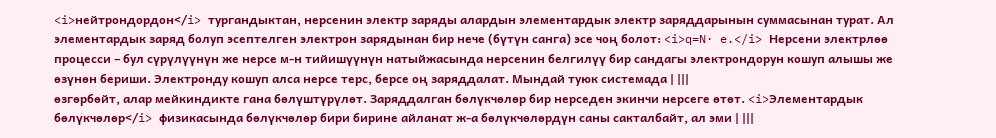<i>нейтрондордон</i> тургандыктан, нерсенин электр заряды алардын элементардык электр заряддарынын суммасынан турат. Ал элементардык заряд болуп эсептелген электрон зарядынан бир нече (бүтүн санга) эсе чоң болот: <i>q=N· e.</i> Нерсени электрлөө процесси – бул сүрүлүүнүн же нерсе м-н тийишүүнүн натыйжасында нерсенин белгилүү бир сандагы электрондорун кошуп алышы же өзүнөн бериши. Электронду кошуп алса нерсе терс, берсе оң заряддалат. Мындай туюк системада | |||
өзгөрбөйт, алар мейкиндикте гана бөлүштүрүлөт. Заряддалган бөлүкчөлөр бир нерседен экинчи нерсеге өтөт. <i>Элементардык бөлүкчөлөр</i> физикасында бөлүкчөлөр бири бирине айланат ж-а бөлүкчөлөрдүн саны сакталбайт, ал эми | |||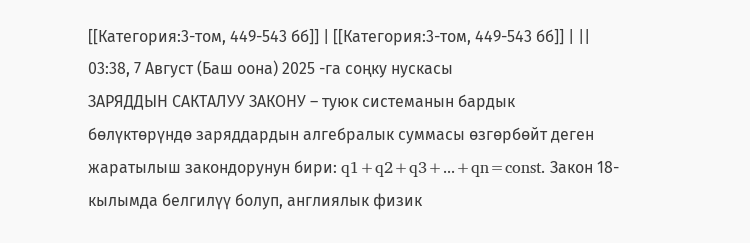[[Категория:3-том, 449-543 бб]] | [[Категория:3-том, 449-543 бб]] | ||
03:38, 7 Август (Баш оона) 2025 -га соңку нускасы
ЗАРЯДДЫН САКТАЛУУ ЗАКОНУ – туюк системанын бардык бөлүктөрүндө заряддардын алгебралык суммасы өзгөрбөйт деген жаратылыш закондорунун бири: q1+q2+q3+...+qn=const. Закон 18- кылымда белгилүү болуп, англиялык физик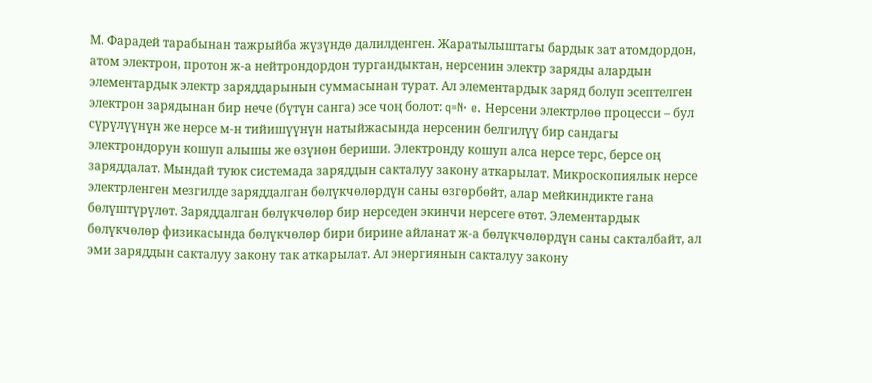М. Фарадей тарабынан тажрыйба жүзүндө далилденген. Жаратылыштагы бардык зат атомдордон, атом электрон, протон ж-а нейтрондордон тургандыктан, нерсенин электр заряды алардын элементардык электр заряддарынын суммасынан турат. Ал элементардык заряд болуп эсептелген электрон зарядынан бир нече (бүтүн санга) эсе чоң болот: q=N· e. Нерсени электрлөө процесси – бул сүрүлүүнүн же нерсе м-н тийишүүнүн натыйжасында нерсенин белгилүү бир сандагы электрондорун кошуп алышы же өзүнөн бериши. Электронду кошуп алса нерсе терс, берсе оң заряддалат. Мындай туюк системада заряддын сакталуу закону аткарылат. Микроскопиялык нерсе электрленген мезгилде заряддалган бөлүкчөлөрдүн саны өзгөрбөйт, алар мейкиндикте гана бөлүштүрүлөт. Заряддалган бөлүкчөлөр бир нерседен экинчи нерсеге өтөт. Элементардык бөлүкчөлөр физикасында бөлүкчөлөр бири бирине айланат ж-а бөлүкчөлөрдүн саны сакталбайт, ал эми заряддын сакталуу закону так аткарылат. Ал энергиянын сакталуу закону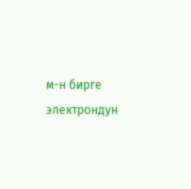м-н бирге электрондун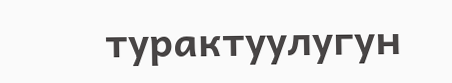турактуулугун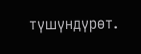түшүндүрөт.